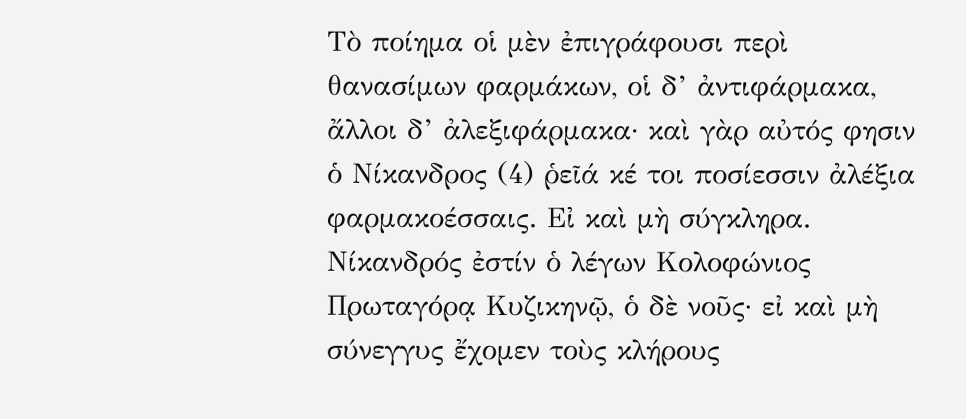Τὸ ποίημα οἱ μὲν ἐπιγράφουσι περὶ θανασίμων φαρμάκων, οἱ δ’ ἀντιφάρμακα, ἄλλοι δ’ ἀλεξιφάρμακα· καὶ γὰρ αὐτός φησιν ὁ Νίκανδρος (4) ῥεῖά κέ τοι ποσίεσσιν ἀλέξια φαρμακοέσσαις. Εἰ καὶ μὴ σύγκληρα. Νίκανδρός ἐστίν ὁ λέγων Κολοφώνιος Πρωταγόρᾳ Κυζικηνῷ, ὁ δὲ νοῦς· εἰ καὶ μὴ σύνεγγυς ἔχομεν τοὺς κλήρους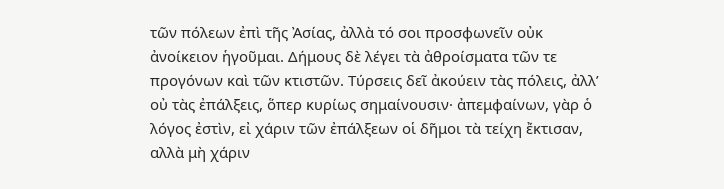τῶν πόλεων ἐπὶ τῆς Ἀσίας, ἀλλὰ τό σοι προσφωνεῖν οὐκ ἀνοίκειον ἡγοῦμαι. Δήμους δὲ λέγει τὰ ἀθροίσματα τῶν τε προγόνων καὶ τῶν κτιστῶν. Τύρσεις δεῖ ἀκούειν τὰς πόλεις, ἀλλ’ οὐ τὰς ἐπάλξεις, ὅπερ κυρίως σημαίνουσιν· ἀπεμφαίνων, γὰρ ὁ λόγος ἐστὶν, εἰ χάριν τῶν ἐπάλξεων οἱ δῆμοι τὰ τείχη ἔκτισαν, αλλὰ μὴ χάριν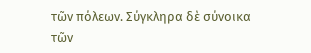τῶν πόλεων. Σύγκληρα δὲ σύνοικα τῶν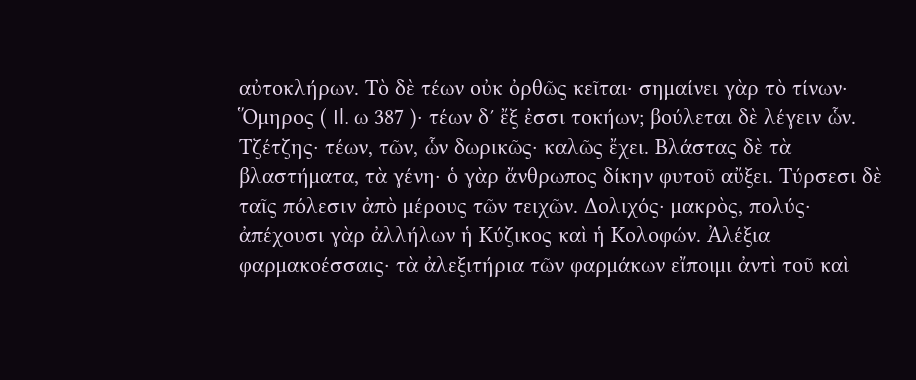αὐτοκλήρων. Τὸ δὲ τέων οὐκ ὀρθῶς κεῖται· σημαίνει γὰρ τὸ τίνων· Ὅμηρος ( Il. ω 387 )· τέων δ′ ἔξ ἐσσι τοκήων; βούλεται δὲ λέγειν ὧν. Τζέτζης· τέων, τῶν, ὧν δωρικῶς· καλῶς ἔχει. Βλάστας δὲ τὰ βλαστήματα, τὰ γένη· ὁ γὰρ ἄνθρωπος δίκην φυτοῦ αὔξει. Τύρσεσι δὲ ταῖς πόλεσιν ἀπὸ μέρους τῶν τειχῶν. Δολιχός· μακρὸς, πολύς· ἀπέχουσι γὰρ ἀλλήλων ἡ Κύζικος καὶ ἡ Κολοφών. Ἀλέξια φαρμακοέσσαις· τὰ ἀλεξιτήρια τῶν φαρμάκων εἴποιμι ἀντὶ τοῦ καὶ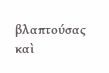βλαπτούσας καὶ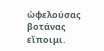ὠφελούσας βοτάνας εἴποιμι.